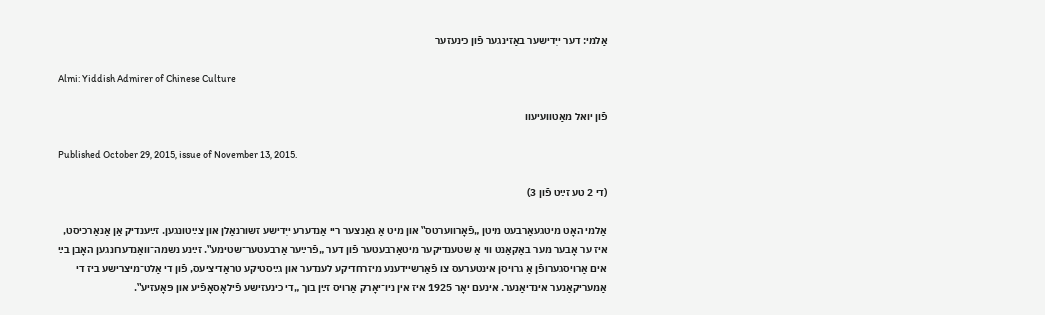אַלמי: דער ייִדישער באַזינגער פֿון כינעזער

Almi: Yiddish Admirer of Chinese Culture

פֿון יואל מאַטוועיעוו

Published October 29, 2015, issue of November 13, 2015.

(די 2 טע זײַט פֿון 3)

אַלמי האָט מיטגעאַרבעט מיטן „פֿאָרווערטס‟ און מיט אַ גאַנצער ריי אַנדערע ייִדישע זשורנאַלן און צײַטונגען. זײַענדיק אַן אַנאַרכיסט, איז ער אָבער מער באַקאַנט ווי אַ שטענדיקער מיטאַרבעטער פֿון דער „פֿרײַער אַרבעטער־שטימע‟. זײַנע נשמה־וואַנדערונגען האָבן בײַ אים אַרויסגערופֿן אַ גרויסן אינטערעס צו פֿאַרשיידענע מיזרחדיקע לענדער און גײַסטיקע טראַדיציעס, פֿון די אַלט־מיצרישע ביז די אַמעריקאַנער אינדיאַנער. אינעם יאָר 1925 איז אין ניו־יאָרק אַרויס זײַן בוך „די כינעזישע פֿילאָסאָפֿיע און פּאָעזיע‟.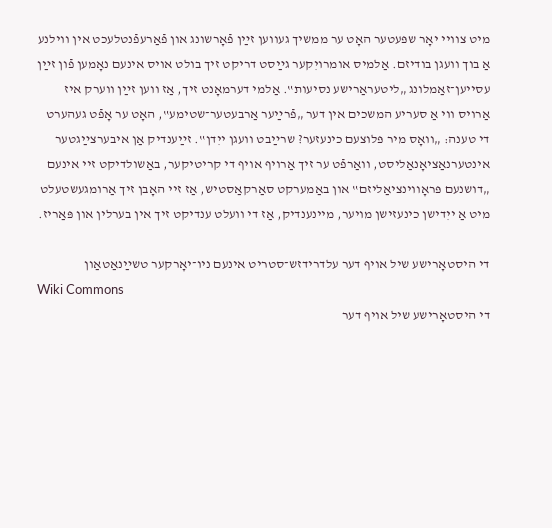מיט צוויי יאָר שפּעטער האָט ער ממשיך געווען זײַן פֿאָרשונג און פֿאַרעפֿנטלעכט אין ווילנע אַ בוך וועגן בודיזם. אַלמיס אומרויִקער גײַסט דריקט זיך בולט אויס אינעם נאָמען פֿון זײַן עסייען־זאַמלונג „ליטעראַרישע נסיעות‟. אַלמי דערמאָנט זיך, אַז ווען זײַן ווערק איז אַרויס ווי אַ סעריע המשכים אין דער „פֿרײַער אַרבעטער־שטימע‟, האָט ער אָפֿט געהערט די טענה: „וואָס מיר פּלוצעם כינעזער? שרײַבט וועגן ייִדן‟. זײַענדיק אַן איבערצײַגטער אינטערנאַציאָנאַליסט, וואַרפֿט ער זיך אַרויף אויף די קריטיקער, באַשולדיקט זיי אינעם „דושנעם פּראָווינציאַליזם‟ און באַמערקט סאַרקאַסטיש, אַז זיי האָבן זיך אַרומגעשטעלט מיט אַ ייִדישן כינעזישן מויער, מיינענדיק, אַז די וועלט ענדיקט זיך אין בערלין און פּאַריז.

די היסטאָרישע שיל אויף דער עלדרידזש־סטריט אינעם ניו־יאָרקער טשײַנאַטאַון
Wiki Commons
די היסטאָרישע שיל אויף דער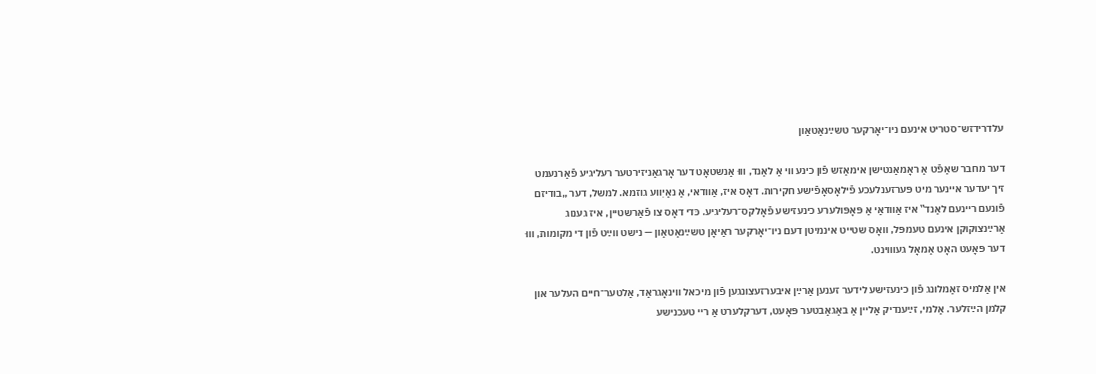עלדרידזש־סטריט אינעם ניו־יאָרקער טשײַנאַטאַון

דער מחבר שאַפֿט אַ ראָמאַנטישן אימאַזש פֿון כינע ווי אַ לאַנד, וווּ אַנשטאָט דער אָרגאַניזירטער רעליגיע פֿאַרנעמט זיך יעדער איינער מיט פּערזענלעכע פֿילאָסאָפֿישע חקירות. דאָס איז, אַוודאי, אַ נאַיִווע גוזמא. למשל, דער „בודיזם פֿונעם ריינעם לאַנד‟ איז אַוודאַי אַ פּאָפּולערע כינעזישע פֿאָלקס־רעליגיע. כּדי דאָס צו פֿאַרשטיין, איז גענוג אַרײַנצוקוקן אינעם טעמפּל, וואָס שטייט אינמיטן דעם ניו־יאָרקער ראַיאָן טשײַנאַטאַון — נישט ווײַט פֿון די מקומות, וווּ דער פּאָעט האָט אַמאָל געוווינט.

אין אַלמיס זאַמלונג פֿון כינעזישע לידער זענען אַרײַן איבערזעצונגען פֿון מיכאל ווינאָגראַד, אַלטער־חיים העלער און קלמן הײַזלער. אַלמי, זײַענדיק אַליין אַ באַגאַבטער פּאָעט, דערקלערט אַ ריי טעכנישע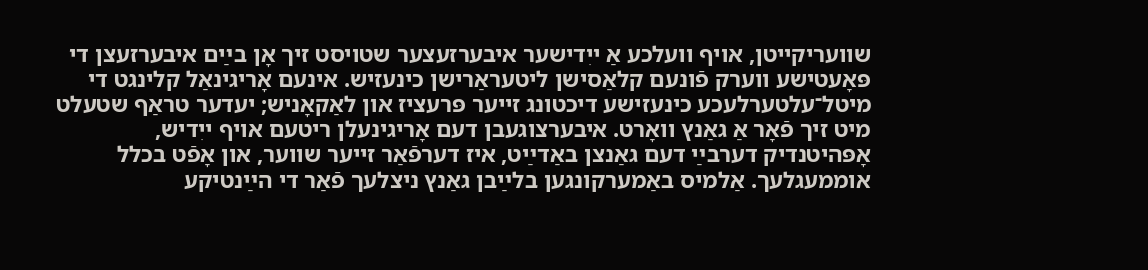שוועריקייטן, אויף וועלכע אַ ייִדישער איבערזעצער שטויסט זיך אָן בײַם איבערזעצן די פּאָעטישע ווערק פֿונעם קלאַסישן ליטעראַרישן כינעזיש. אינעם אָריגינאַל קלינגט די מיטל־עלטערלעכע כינעזישע דיכטונג זייער פּרעציז און לאַקאָניש; יעדער טראַף שטעלט מיט זיך פֿאָר אַ גאַנץ וואָרט. איבערצוגעבן דעם אָריגינעלן ריטעם אויף ייִדיש, אָפּהיטנדיק דערבײַ דעם גאַנצן באַדײַט, איז דערפֿאַר זייער שווער, און אָפֿט בכלל אוממעגלעך. אַלמיס באַמערקונגען בלײַבן גאַנץ ניצלעך פֿאַר די הײַנטיקע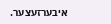איבערזעצער.